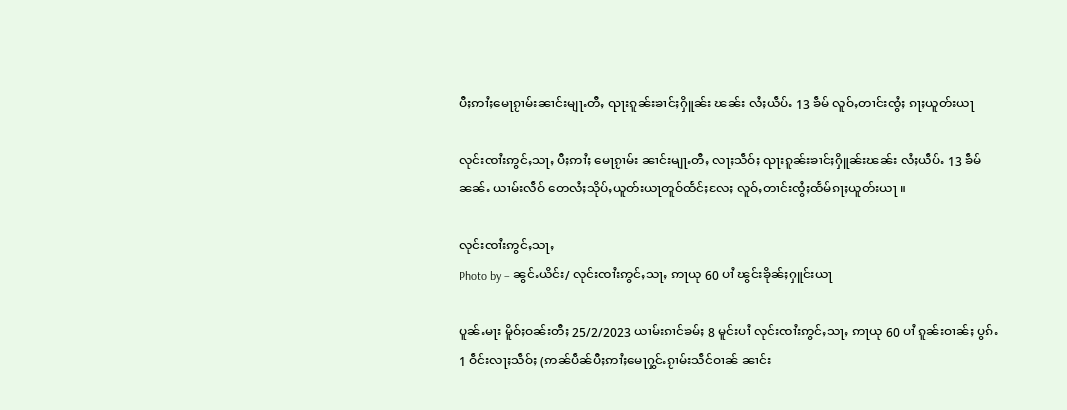ပီႈဢၢႆႈမေႃၵႂၢမ်းၼၢင်းမျႃႉတီႇ ၺႃးၵူၼ်းၶၢင်ႈႁိူၼ်း ၽၼ်း လႆႈယဵပ်ႉ 13 ၶဵမ် လူဝ်ႇတၢင်းၸွႆႈ ၵႃႈယူတ်းယႃ

လုင်းၸၢႆးဢွင်ႇသႃႇ ပီႈဢၢႆႈ မေႃၵႂၢမ်း ၼၢင်းမျႃႉတီႇ လႃႈသဵဝ်ႈ ၺႃးၵူၼ်းၶၢင်ႈႁိူၼ်းၽၼ်း လႆႈယဵပ်ႉ 13 ၶဵမ်ၼၼ်ႉ ယၢမ်းလဵဝ် တေလႆႈသိုပ်ႇယူတ်းယႃတူဝ်ထႅင်ႈလႄႈ လူဝ်ႇတၢင်းၸွႆႈထႅမ်ၵႃႈယူတ်းယႃ ။

လုင်းၸၢႆးဢွင်ႇသႃႇ
Photo by – ၼွင်ႉယိင်း/ လုင်းၸၢႆးဢွင်ႇသႃႇ ဢႃယု 60 ပၢႆ ၽွင်းၶိုၼ်ႈႁူင်းယႃ

ပူၼ်ႉမႃး မိူဝ်ႈဝၼ်းတီႈ 25/2/2023 ယၢမ်းၵၢင်ၶမ်ႈ 8 မူင်းပၢႆ လုင်းၸၢႆးဢွင်ႇသႃႇ ဢႃယု 60 ပၢႆ ၵူၼ်းဝၢၼ်ႈ ပွၵ်ႉ 1 ဝဵင်းလႃႈသဵဝ်ႈ (ဢၼ်ပဵၼ်ပီႈဢၢႆႈမေႃႁွင်ႉၵႂၢမ်းသဵင်ဝၢၼ် ၼၢင်း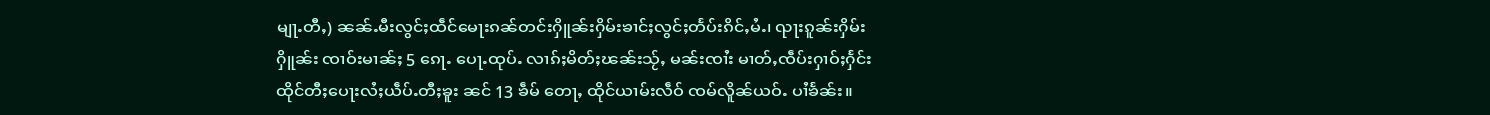မျႃႉတီႇ) ၼၼ်ႉမီးလွင်ႈထဵင်မေႃးၵၼ်တင်းႁိူၼ်းႁိမ်းၶၢင်ႈလွင်ႈတႅပ်းၵိင်ႇမႆႉ၊ ၺႃးၵူၼ်းႁိမ်းႁိူၼ်း ၸၢဝ်းမၢၼ်ႈ 5 ၵေႃႉ ပေႃႉထုပ်ႉ လၢၵ်ႈမိတ်ႈၽၼ်းသႂ်ႇ မၼ်းၸၢႆး မၢတ်ႇၸဵပ်းႁၢဝ်ႈႁႅင်း ထိုင်တီႈပေႃးလႆႈယဵပ်ႉတီႈၶူး ၼင် 13 ၶဵမ် တေႃႇ ထိုင်ယၢမ်းလဵဝ် ၸမ်လိူၼ်ယဝ်ႉ ပၢႆၶႅၼ်း။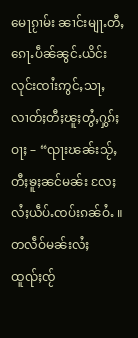မေႃၵႂၢမ်း ၼၢင်းမျႃႉတီႇ ၵေႃႉပဵၼ်ၼွင်ႉယိင်း လုင်းၸၢႆးဢွင်ႇသႃႇ လၢတ်ႈတီႈၽူႈတွႆႇႁွၵ်ႈဝႃႈ – “ၺႃးၽၼ်းသႂ်ႇတီႈၶူႈၼင်မၼ်း လႄႈလႆႈယဵပ်ႉၸပ်းၵၼ်ဝႆႉ ။ တလဵဝ်မၼ်းလႆႈထူၺ်ႈၸႂ်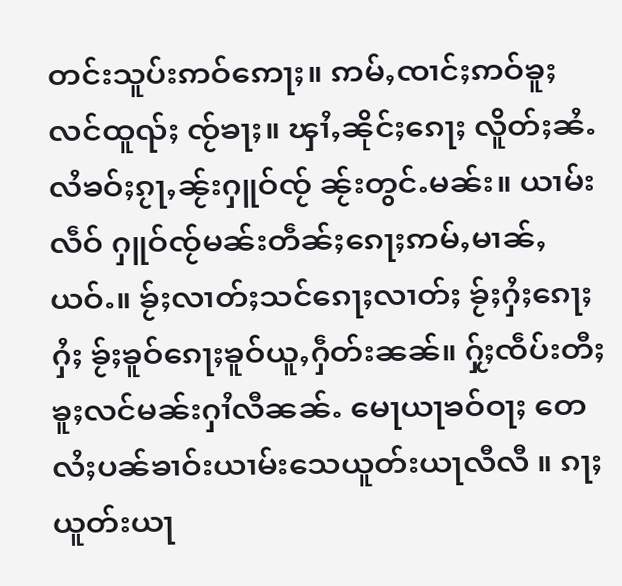တင်းသူပ်းဢဝ်ဢေႃႈ။ ဢမ်ႇၸၢင်ႈဢဝ်ၶူႈလင်ထူၺ်ႈ ၸႂ်ၶႃႈ။ ၾၢႆႇၼိုင်ႈၵေႃႈ လိူတ်ႈၼႆႉလႆၶဝ်ႈၵႂႃႇၼႂ်းႁူဝ်ၸႂ် ၼႂ်းတွင်ႉမၼ်း။ ယၢမ်းလဵဝ် ႁူဝ်ၸႂ်မၼ်းတဵၼ်ႈၵေႃႈဢမ်ႇမၢၼ်ႇယဝ်ႉ။ ၶႂ်ႈလၢတ်ႈသင်ၵေႃႈလၢတ်ႈ ၶႂ်ႈႁႆႈၵေႃႈႁႆႈ ၶႂ်ႈၶူဝ်ၵေႃႈၶူဝ်ယူႇႁဵတ်းၼၼ်။ ႁႂ်ႈၸဵပ်းတီႈၶူႈလင်မၼ်းႁၢႆလီၼၼ်ႉ မေႃယႃၶဝ်ဝႃႈ တေလႆႈပၼ်ၶၢဝ်းယၢမ်းသေယူတ်းယႃလီလီ ။ ၵႃႈယူတ်းယႃ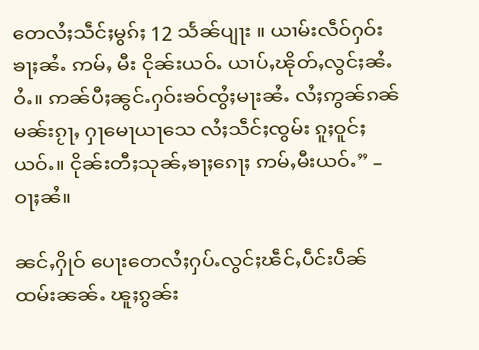တေလႆႈသဵင်ႈမွၵ်ႈ 12 သႅၼ်ပျႃး ။ ယၢမ်းလဵဝ်ႁဝ်းၶႃႈၼႆႉ ဢမ်ႇ မီး ငိုၼ်းယဝ်ႉ ယၢပ်ႇၽိုတ်ႇလွင်ႈၼႆႉဝႆႉ။ ဢၼ်ပီႈၼွင်ႉႁဝ်းၶဝ်ၸွႆႈမႃးၼႆႉ လႆႈဢွၼ်ၵၼ်မၼ်းၵႂႃႇ ႁႃမေႃယႃသေ လႆႈသဵင်ႈၸွမ်း ၵူႈဝူင်ႈယဝ်ႉ။ ငိုၼ်းတီႈသုၼ်ႇၶႃႈၵေႃႈ ဢမ်ႇမီးယဝ်ႉ” – ဝႃႈၼႆ။

ၼင်ႇႁိုဝ် ပေႃးတေလႆႈႁပ်ႉလွင်ႈၽဵင်ႇပဵင်းပဵၼ်ထမ်းၼၼ်ႉ ၽူႈၵွၼ်း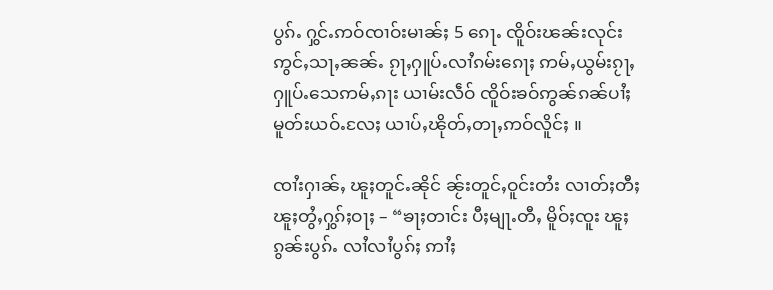ပွၵ်ႉ ႁွင်ႉဢဝ်ၸၢဝ်းမၢၼ်ႈ 5 ၵေႃႉ ၸိူဝ်းၽၼ်းလုင်းဢွင်ႇသႃႇၼၼ်ႉ ၵႂႃႇႁူပ်ႉလၢႆၵမ်းၵေႃႈ ဢမ်ႇယွမ်းၵႂႃႇႁူပ်ႉသေဢမ်ႇၵႃး ယၢမ်းလဵဝ် ၸိူဝ်းၶဝ်ဢွၼ်ၵၼ်ပၢႆႈမူတ်းယဝ်ႉလႄႈ ယၢပ်ႇၽိုတ်ႇတႃႇဢဝ်လိူင်ႈ ။

ၸၢႆးႁၢၼ်ႇ ၽူႈတူင်ႉၼိုင် ၼႂ်းတူင်ႇဝူင်းတႆး လၢတ်ႈတီႈၽူႈတွႆႇႁွၵ်ႈဝႃႈ – “ၶႃႈတၢင်း ပီႈမျႃႉတီႇ မိူဝ်ႈၸူး ၽူႈၵွၼ်းပွၵ်ႉ လၢႆလၢႆပွၵ်ႈ ဢၢႆႈ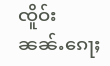ၸိူဝ်းၼၼ်ႉၵေႃႈ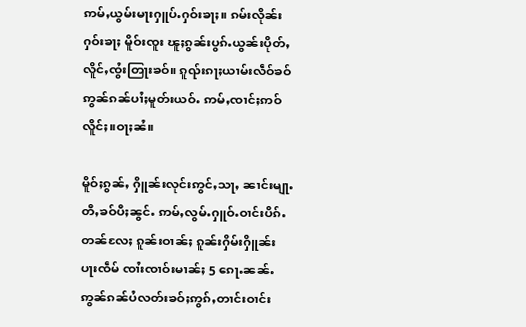ဢမ်ႇယွမ်းမႃးႁူပ်ႉႁဝ်းၶႃႈ။ ၵမ်းလိုၼ်း ႁဝ်းၶႃႈ မိူဝ်းၸူး ၽူႈၵွၼ်းပွၵ်ႉယွၼ်းပိုတ်ႇလိူင်ႇၸွႆးတြႃးၶဝ်။ ၵူၺ်းၵႃႈယၢမ်းလဵဝ်ၶဝ်ဢွၼ်ၵၼ်ပၢႆႈမူတ်းယဝ်ႉ ဢမ်ႇၸၢင်ႈဢဝ်လိူင်ႈ။ဝႃႈၼႆ။

မိူဝ်ႈၵွၼ်ႇ ႁိူၼ်းလုင်းဢွင်ႇသႃႇ ၼၢင်းမျႃႉတီႇၶဝ်ပီႈၼွင်ႉ ဢမ်ႇလွမ်ႉႁူဝ်ႉဝၢင်းပိၵ်ႉတၼ်လႄႈ ၵူၼ်းဝၢၼ်ႈ ၵူၼ်းႁိမ်းႁိူၼ်း ပႃးၸဵမ် ၸၢႆးၸၢဝ်းမၢၼ်ႈ 5 ၵေႃႉၼၼ်ႉ ဢွၼ်ၵၼ်ပႆလတ်းၶဝ်ႈဢွၵ်ႇတၢင်းဝၢင်း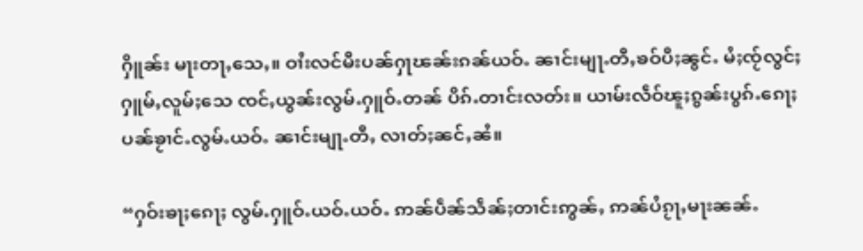ႁိူၼ်း မႃးတႃႇသေႇ။ ဝၢႆးလင်မီးပၼ်ႁႃၽၼ်းၵၼ်ယဝ်ႉ ၼၢင်းမျႃႉတီႇၶဝ်ပီႈၼွင်ႉ မႆႈၸႂ်လွင်ႈႁူမ်ႇလူမ်ႈသေ ၸင်ႇယွၼ်းလွမ်ႉႁူဝ်ႉတၼ် ပိၵ်ႉတၢင်းလတ်း။ ယၢမ်းလဵဝ်ၽူႈၵွၼ်းပွၵ်ႉၵေႃႈပၼ်ၶႂၢင်ႉလွမ်ႉယဝ်ႉ ၼၢင်းမျႃႉတီႇ လၢတ်ႈၼင်ႇၼႆ။

“ႁဝ်းၶႃႈၵေႃႈ လွမ်ႉႁူဝ်ႉယဝ်ႉယဝ်ႉ ဢၼ်ပဵၼ်သဵၼ်ႈတၢင်းဢွၼ်ႇ ဢၼ်ပႆၵႂႃႇမႃးၼၼ်ႉ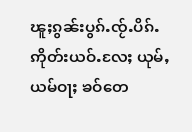ၽူႈၵွၼ်းပွၵ်ႉၸႂ်ႉပိၵ်ႉဢိုတ်းယဝ်ႉလႄႈ ယုမ်ႇယမ်ဝႃႈ ၶဝ်တေ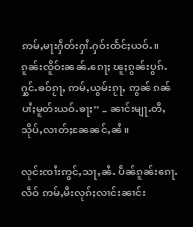ဢမ်ႇမႃးႁဵတ်းႁၢႆႉႁဝ်းထႅင်ႈယဝ်ႉ။ ၵူၼ်းၸိူဝ်းၼၼ်ႉၵေႃႈ ၽူႈၵွၼ်းပွၵ်ႉႁွင်ႉၶဝ်ၵႂႃႇ ဢမ်ႇယွမ်းၵႂႃႇ ဢွၼ် ၵၼ်ပၢႆႈမူတ်းယဝ်ႉၶႃႈ” – ၼၢင်းမျႃႉတီႇ သိုပ်ႇလၢတ်ႈၼႄၼင်ႇၼႆ။

လုင်းၸၢႆးဢွင်ႇသႃႇၼႆႉ ပဵၼ်ၵူၼ်းၵေႃႉလဵဝ် ဢမ်ႇမီးလုၵ်ႈလၢင်းၼၢင်း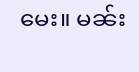မေး။ မၼ်း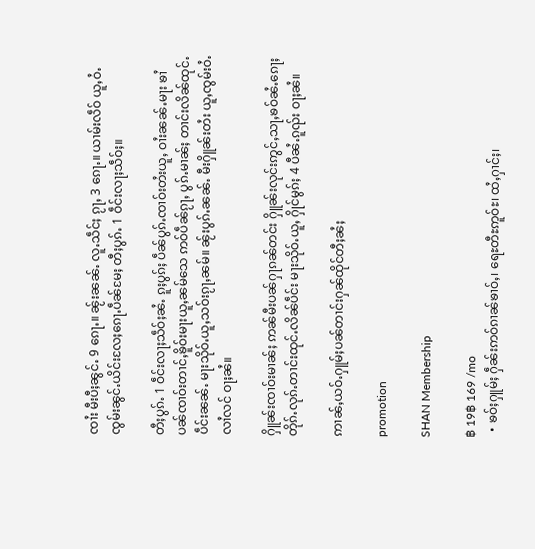ၸၢႆး မီးပီႈၼွင်ႉ 9 ၵေႃႉ။ ၼႂ်းၼၼ်ႉ လူႉသဵင်ႈ ၵႂႃႇ 3 ၵေႃႉ။ ယၢမ်းလဵဝ် ယူႇဝႆႉၸွမ်းၼွင်ႉယိင်းလႄႈၵေႃႉပဵၼ်မႄႈ တီႈပွၵ်ႉ 1 ဝဵင်းလႃႈသဵဝ်ႈ။

တီႈပွၵ်ႉ 1 ဝဵင်းလႃႈသဵဝ်ႈၼႆႉ ၵူႈပွၵ်ႈ ပဵၼ်ပွၵ်ႉၸၢဝ်းတႆးယူႇ ဝၢႆးၼၼ်ႉမႃး ၶၢႆပၼ်ၸၢဝ်းတၢင်ႇၶိူဝ်းမႃးယူႇၼမ်သေ ဢဝ်ပဵၼ်ၵႂႃႇ ပွၵ်ႉမၢၼ်ႈ တၢင်းလိၼ်ထုင်ႉပဵင်းၼၼ်ႉ မႃးသိုဝ်ႉယူႇသဝ်းၵႂႃႇၼမ်။ ၼႂ်းပွၵ်ႉၼၼ်ႉ မီးႁိူၼ်းတႆး ယူႇၸွမ်းဝႆႉ လၢႆလင် ဝႃႈၼႆ။

ႁိူၼ်းၸၢဝ်းမၢၼ်ႈ ဢၼ်မီးပၼ်ႁႃၵၼ်တင်း ႁိူၼ်းလုင်းဢွင်ႇသႃႇၶဝ်ၼႆႉၵေႃႈ တိုၵ်ႉလုၵ်ႉတၢင်းထုင်ႉလိၼ်ပဵင်း မႃးသိုဝ်ႉယူႇ ႁိုင်မွၵ်ႈ 4 ပီၼႆႉၵူၺ်း ဝႃႈၼႆ။

ဢၢၼ်ႇယဝ်ႉႁူမ်ႈပၼ်တၢင်းႁၼ်ထိုင်တီႈၼႆႈ

promotion

SHAN Membership

฿ 19฿ 169 /mo
  • ၶဝ်ႈႁူမ်ႈ ႁဵၼ်းဢဝ်ၵၢၼ်ၶၢဝ်ႇ၊ ရေႊတီႊဢူဝ်ႊ၊ ထႆႇႁၢင်ႈ၊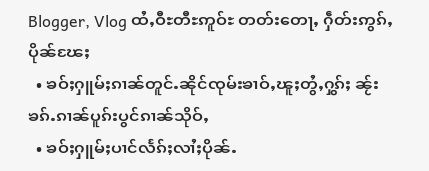Blogger, Vlog ထႆႇဝီႊတီႊဢူဝ်ႊ တတ်းတေႃႇ ႁဵတ်းဢွၵ်ႇ ပိုၼ်ၽႄႈ
  • ၶဝ်ႈႁူမ်ႈၵၢၼ်တူင်ႉၼိုင်ၸုမ်းၶၢဝ်ႇၽူႈတွႆႇႁွၵ်ႈ ၼႂ်းၶၵ်ႉၵၢၼ်ပူၵ်းပွင်ၵၢၼ်သိုဝ်ႇ
  • ၶဝ်ႈႁူမ်ႈပၢင်လႅၵ်ႈလၢႆႈပိုၼ်ႉ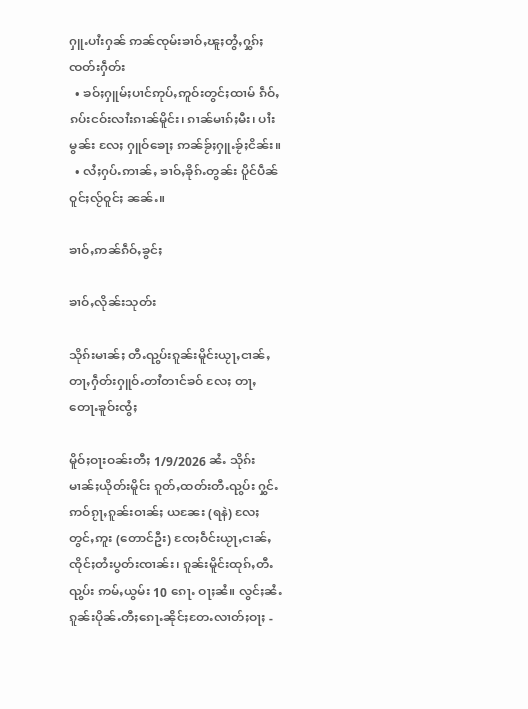ႁူႉပၢႆးႁၼ် ဢၼ်ၸုမ်းၶၢဝ်ႇၽူႈတွႆႇႁွၵ်ႈၸတ်းႁဵတ်း
  • ၶဝ်ႈႁူမ်ႈပၢင်ဢုပ်ႇဢူဝ်းတွင်ႈထၢမ် ၵဵဝ်ႇၵပ်းငဝ်းလၢႆးၵၢၼ်မိူင်း၊ ၵၢၼ်မၢၵ်ႈမီး၊ ပၢႆးမွၼ်း လႄႈ ႁူဝ်ၶေႃႈ ဢၼ်ၶႂ်ႈႁူႉၶႂ်ႈငိၼ်း။
  • လႆႈႁပ်ႉဢၢၼ်ႇ ၶၢဝ်ႇၶိုၵ်ႉတွၼ်း ပိူင်ပဵၼ်ဝူင်ႈလႂ်ဝူင်ႈ ၼၼ်ႉ။

ၶၢဝ်ႇဢၼ်ၵဵဝ်ႇၶွင်ႈ

ၶၢဝ်ႇလိုၼ်းသုတ်း

သိုၵ်းမၢၼ်ႈ တီႉၺွပ်းၵူၼ်းမိူင်းယႂႃႇငၢၼ်ႇ တႃႇႁဵတ်းႁူဝ်ႉတၢႆတၢင်ၶဝ် လႄႈ တႃႇတေႃႉၶူဝ်းၸွႆႈ

မိူဝ်ႈဝႃးဝၼ်းတီႈ 1/9/2026 ၼႆႉ သိုၵ်းမၢၼ်ႈယိုတ်းမိူင်း ၵူတ်ႇထတ်းတီႉၺွပ်း ႁွင်ႉဢဝ်ၵႂႃႇၵူၼ်းဝၢၼ်ႈ ယၼႄး (ရနဲ) လႄႈ တွင်ႇဢူး (တောင်ဦး) ၸႄႈဝဵင်းယႂႃႇငၢၼ်ႇ ၸိုင်ႈတႆးပွတ်းၸၢၼ်း၊ ၵူၼ်းမိူင်းထုၵ်ႇတီႉၺွပ်း ဢမ်ႇယွမ်း 10 ၵေႃႉ ဝႃႈၼႆ။ လွင်ႈၼႆႉ ၵူၼ်းပိုၼ်ႉတီႈၵေႃႉၼိုင်ႈတႄႉလၢတ်ႈဝႃႈ -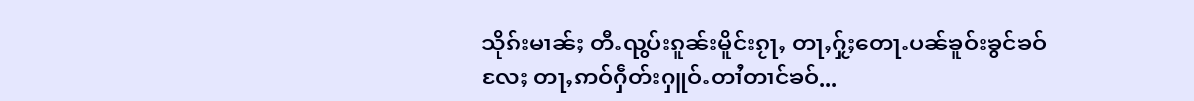သိုၵ်းမၢၼ်ႈ တီႉၺွပ်းၵူၼ်းမိူင်းၵႂႃႇ တႃႇႁႂ်ႈတေႃႉပၼ်ၶူဝ်းၶွင်ၶဝ်လႄႈ တႃႇဢဝ်ႁဵတ်းႁူဝ်ႉတၢႆတၢင်ၶဝ်...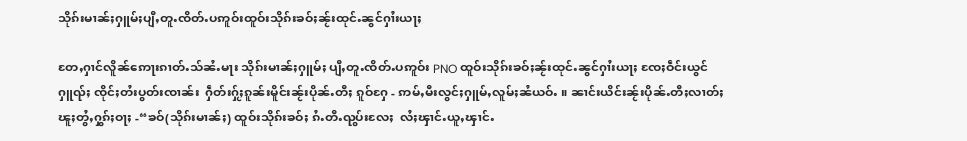သိုၵ်းမၢၼ်ႈႁူမ်ႈပျီႇတူႉၸိတ်ႉပဢူဝ်းထူဝ်းသိုၵ်းၶဝ်ႈၼႂ်းထုင်ႉၼွင်ႁၢႆးယႃႈ

တႄႇႁၢင်လိူၼ်ဢေႃးၵၢတ်ႉသ်ၼႆႉမႃး သိုၵ်းမၢၼ်ႈႁူမ်ႈ ပျီႇတူႉၸိတ်ႉပဢူဝ်း PNO ထူဝ်းသိုၵ်းၶဝ်ႈၼႂ်းထုင်ႉၼွင်ႁၢႆးယႃႈ ၸႄႈဝဵင်းယွင်ႁူၺ်ႈ ၸိုင်ႈတႆးပွတ်းၸၢၼ်း  ႁဵတ်းႁႂ်ႈၵူၼ်းမိူင်းၼႂ်းပိုၼ်ႉတီႈ ၵူဝ်ႁႄ - ဢမ်ႇမီးလွင်ႈႁူမ်ႇလူမ်ႈၼႆယဝ်ႉ ။ ၼၢင်းယိင်းၼႂ်းပိုၼ်ႉတီႈလၢတ်ႈၽူႈတွႆႇႁွၵ်ႈဝႃႈ -“ၶဝ်(သိုၵ်းမၢၼ်ႈ) ထူဝ်းသိုၵ်းၶဝ်ႈ ၵႆႉတီႉၺွပ်းလႄႈ  လႆႈၾၢင်ႉယူႇၾၢင်ႉ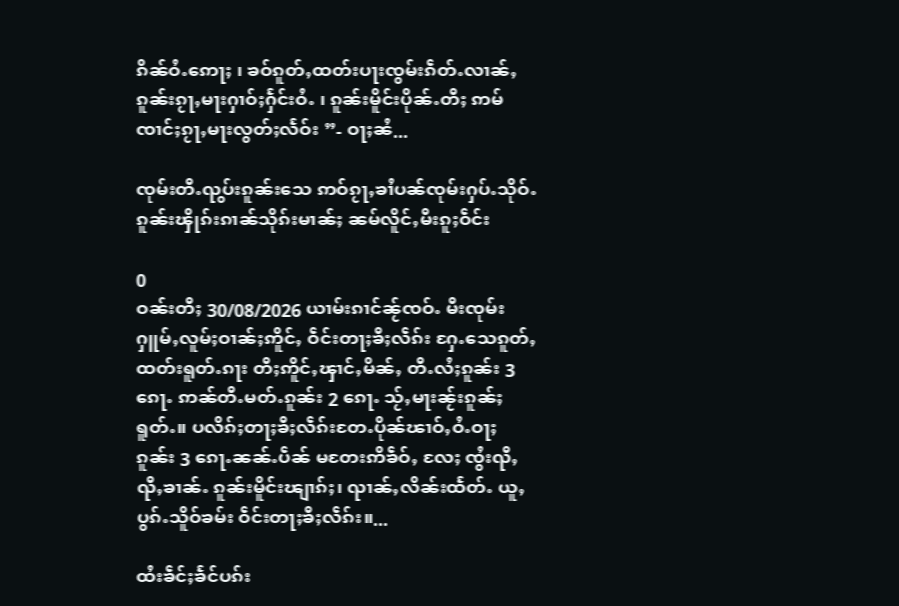ၵိၼ်ဝႆႉဢေႃႈ ၊ ၶဝ်ၵူတ်ႇထတ်းပႃးၸွမ်းၵဵတ်ႉလၢၼ်ႇ ၵူၼ်းၵႂႃႇမႃးႁၢဝ်ႈႁႅင်းဝႆႉ ၊ ၵူၼ်းမိူင်းပိုၼ်ႉတီႈ ဢမ်ၸၢင်ႈၵႂႃႇမႃးလွတ်ႈလႅဝ်း ”- ဝႃႈၼႆ...

ၸုမ်းတီႉၺွပ်းၵူၼ်းသေ ဢဝ်ၵႂႃႇၶၢႆပၼ်ၸုမ်းႁပ်ႉသိုဝ်ႉၵူၼ်းၾိုၵ်းၵၢၼ်သိုၵ်းမၢၼ်ႈ ၼမ်လိူင်ႇမီးၵူႈဝဵင်း

0
ဝၼ်းတီႈ 30/08/2026 ယၢမ်းၵၢင်ၼႂ်ၸဝ်ႉ မီးၸုမ်းႁူမ်ႇလူမ်ႈဝၢၼ်ႈဢိူင်ႇ ဝဵင်းတႃႈၶီႈလဵၵ်း ႁႄႉသေၵူတ်ႇထတ်းရူတ်ႉၵႃး တီႈဢိူင်ႇၾၢင်ႇမိၼ်ႇ တီႉလႆႈၵူၼ်း 3 ၵေႃႉ ဢၼ်တီႉမတ်ႉၵူၼ်း 2 ၵေႃႉ သႂ်ႇမႃးၼႂ်းၵူၼ်ႈရူတ်ႉ။ ပလိၵ်ႈတႃႈၶီႈလဵၵ်းတႄႉပိုၼ်ၽၢဝ်ႇဝႆႉဝႃႈ ၵူၼ်း 3 ၵေႃႉၼၼ်ႉပဵၼ် မတႄးဢိၶဵဝ်ႇ လႄႈ ၸွႆးၺီႇၺီႇၶၢၼ်ႉ ၵူၼ်းမိူင်းၽျၢၵ်ႈ၊ ၺၢၼ်ႇလိၼ်းထႅတ်ႉ ယူႇပွၵ်ႉသိူဝ်ၶမ်း ဝဵင်းတႃႈၶီႈလဵၵ်း။...

ထႆးၶဵင်ႈၶႅင်ပၵ်း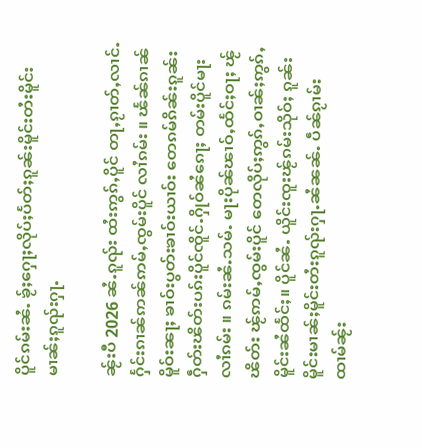ပိူင်ၵမ်းၼႆႉ ၶႂ်ႈႁေႃႈလိုပ်ႈပႅတ်ႈၵူၼ်းမိူင်းတႆးမိူင်းမၢၼ်ႈၵူၺ်းႁႃႉ

ၼႂ်းပီ 2026 ၼႆႉၵူၺ်း ထႆးဢွၵ်ႇပိူင် တႃႇၵႂၢတ်ႇလၢင်ႉႁႅင်းၵၢၼ်ဢၼ်ဢမ်ႇၸွမ်းပိူင် လၢႆၵမ်း ။ ၽႅၼ်ၵၢၼ်မိူဝ်းၼႃႈ ၶၢဝ်းပွတ်းၶၢဝ်းယၢဝ်း တေၵမ်ၵိၼ်းၵူၼ်းႁဵတ်းၽိတ်းပၵ်းပိူင်ၸိူင်ႉႁိုဝ်ၼႆၵေႃႈ တမ်းပိူင်မႃးလၢႆၵမ်း ။ ၵမ်းၼႆႉသမ်ႉ မႃးပိုၼ်ၽၢဝ်ႇထႅင်ႈဝႃႈ ၽႂ်ၽိတ်း ၽႂ်ဢမ်ႇၸွမ်းပိူင် တေလိုပ်ႈဢွၵ်ႇဝၢၼ်ႈဢွၵ်ႇမိူင်းၼႆထႅင်ႈ။ ပိူင်ၼႆႉ ယိူင်းၸူးၽႂ်ၵမ်းသိုဝ်ႈ ၵူၼ်းမိူင်းမၢၼ်ႈမိူင်းတႆးၵူၺ်းႁႃႉၼႆၼၼ်ႉ ပဵၼ်ၵႂၢမ်းထၢမ်ၼႂ်း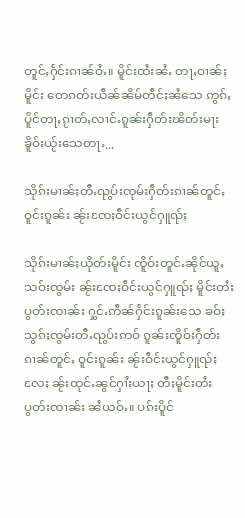တူင်ႇႁႅင်းၵၢၼ်ဝႆႉ။ မိူင်းထႆးၼႆႉ တႃႇဝၢၼ်ႈမိူင်း တေၵတ်းယဵၼ်ၼိမ်တဵင်ႈၼႆသေ ဢွၵ်ႇပိူင်တႃႇၵႂၢတ်ႇလၢင်ႉၵူၼ်းႁဵတ်းၽိတ်းမႃးၶိူဝ်းယႂ်းသေတႃႉ...

သိုၵ်းမၢၼ်ႈတီႉၺွပ်းၸုမ်းႁဵတ်းၵၢၼ်တူင်ႇဝူင်းၵူၼ်း ၼႂ်းၸႄႈဝဵင်းယွင်ႁူၺ်ႈ

သိုၵ်းမၢၼ်ႈယိုတ်းမိူင်း ၸိူဝ်းတူင်ႉၼိုင်ယူႇသဝ်းၸွမ်း ၼႂ်းၸႄႈဝဵင်းယွင်ႁူၺ်ႈ မိူင်းတႆးပွတ်းၸၢၼ်း ႁွင်ႉဢဵၼ်ႁႅင်းၵူၼ်းသေ ၶဝ်ႈသွၵ်ႈၸွမ်းတီႉၺွပ်းဢဝ် ၵူၼ်းၸိူဝ်းႁဵတ်းၵၢၼ်တူင်ႇ ဝူင်းၵူၼ်း ၼႂ်းဝဵင်းယွင်ႁူၺ်ႈ လႄႈ ၼႂ်းထုင်ႉၼွင်ႁၢႆးယႃႈ တီႈမိူင်းတႆးပွတ်းၸၢၼ်း ၼႆယဝ်ႉ။ ပၵ်းပိူင်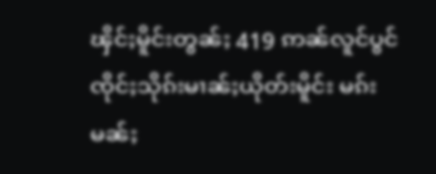ၾိင်ႈမိူင်းတွၼ်ႈ 419 ဢၼ်လူင်ပွင်ၸိုင်ႈသိုၵ်းမၢၼ်ႈယိုတ်းမိူင်း မၵ်းမၼ်ႈ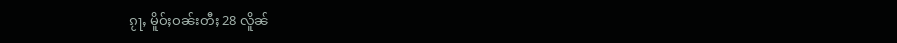ၵႂႃႇ မိူဝ်ႈဝၼ်းတီႈ 28 လိူၼ်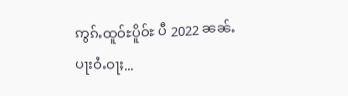ဢွၵ်ႉထူဝ်ႊပိူဝ်ႊ ပီ 2022 ၼၼ်ႉ ပႃးဝႆႉဝႃႈ...